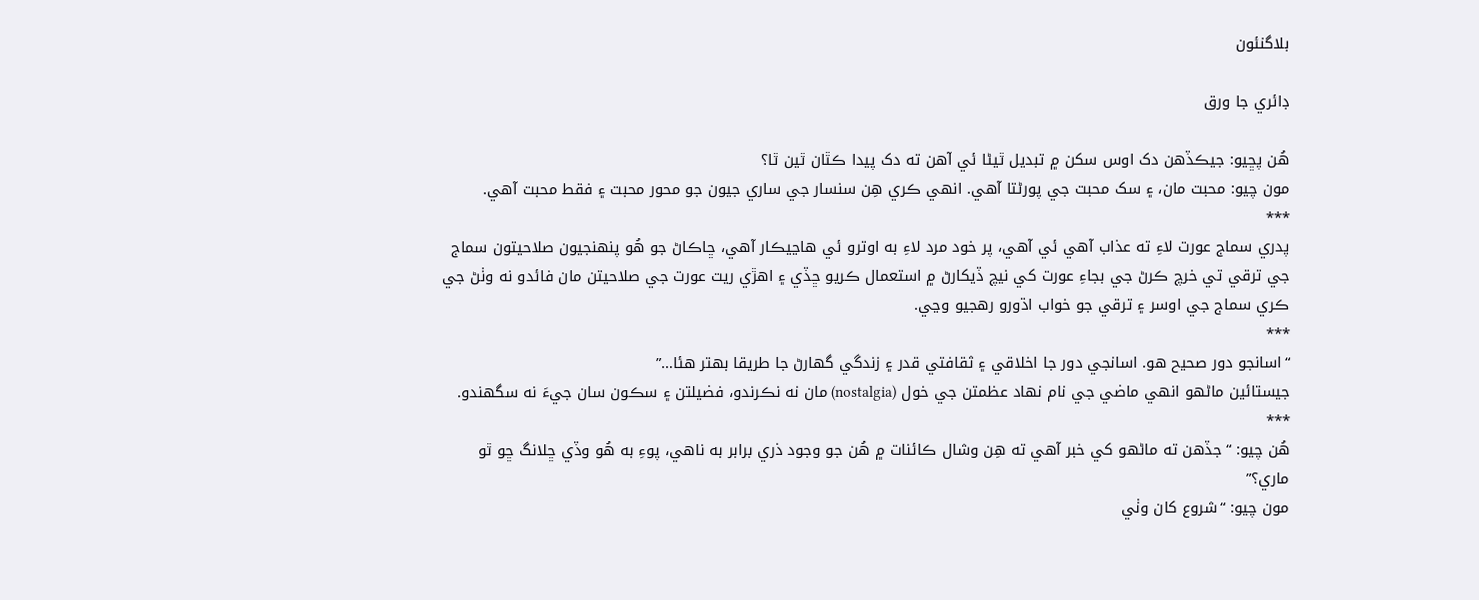بلاگنئون

ڊائري جا ورق

هُن پڇيو: جيڪڏهن دک اوس سکن ۾ تبديل ٿيڻا ئي آهن ته دک پيدا ڪٿان ٿين ٿا؟
مون چيو: محبت مان، ۽ سک محبت جي پورڻتا آهي. انهي ڪري هِن سنسار جي ساري جيون جو محور محبت ۽ فقط محبت آهي.
***
پدري سماج عورت لاءِ ته عذاب آهي ئي آهي، پر خود مرد لاءِ به اوترو ئي هاڃيڪار آهي، ڇاڪاڻ جو هُو پنهنجيون صلاحيتون سماج جي ترقي تي خرچ ڪرڻ جي بجاءِ عورت کي نيچ ڏيکارڻ ۾ استعمال ڪريو ڇڏي ۽ اھڙي ريت عورت جي صلاحيتن مان فائدو نه وٺڻ جي ڪري سماج جي اوسر ۽ ترقي جو خواب اڌورو رهجيو وڃي.
***
“اسانجو دور صحيح هو. اسانجي دور جا اخلاقي ۽ ثقافتي قدر ۽ زندگي گهارڻ جا طريقا بهتر هئا…”
جيستائين ماڻهو انهي ماضي جي نام نهاد عظمتن جي خول (nostalgia) مان نه نڪرندو، فضيلتن ۽ سڪون سان جيءَ نه سگهندو.
***
هُن چيو: “جڏهن ته ماڻهو کي خبر آهي ته هِن وشال ڪائنات ۾ هُن جو وجود ذري برابر به ناهي، پوءِ به هُو وڏي ڇلانگ ڇو ٿو ماري؟”
مون چيو: “شروع کان وٺي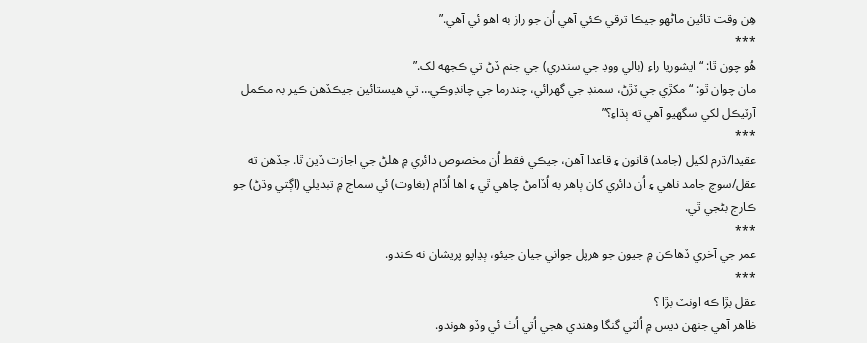هِن وقت تائين ماڻهو جيڪا ترقي ڪئي آهي اُن جو راز به اهو ئي آهي.”
***
هُو چون ٿا: “ايشوريا راءِ (بالي ووڊ جي سندري) جي جنم ڏڻ تي ڪجهه لک.”
مان چوان ٿو: “مکڙي جي ٽڙڻ، سمنڊ جي گهرائي، چندرما جي چانڊوڪي… تي هيستائين جيڪڏھن ڪير بہ مڪمل آرٽيڪل لکي سگهيو آهي ته ٻڌاءِ؟”
***
عقيدا/ڌرم لکيل (جامد) قانون ۽ قاعدا آهن، جيڪي فقط اُن مخصوص دائري ۾ هلڻ جي اجازت ڏين ٿا. جڏهن ته عقل/سوچ جامد ناهي ۽ اُن دائري کان ٻاهر به اُڏامڻ چاهي ٿي ۽ اها اُڏام (بغاوت) ئي سماج ۾ تبديلي (اڳتي وڌڻ) جو ڪارج بڻجي ٿي.
***
عمر جي آخري ڏهاڪن ۾ جيون جو هرپل جواني جيان جيئو، ٻڍاپو پريشان نه ڪندو.
***
عقل بڙا ڪه اونٽ بڙا ؟
ظاهر آهي جنهن ديس ۾ اُلٽي گنگا وهندي هجي اُتي اُٺ ئي وڏو هوندو.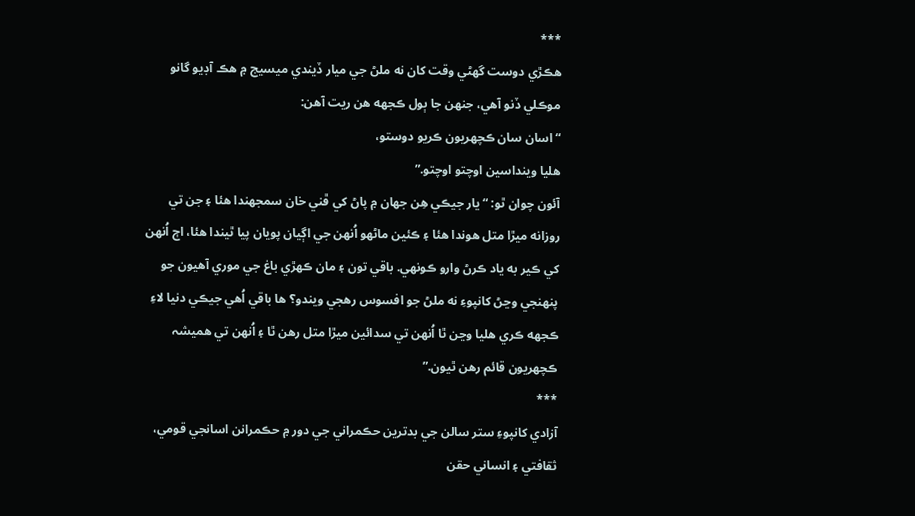***
هڪڙي دوست گهڻي وقت کان نه ملڻ جي ميار ڏيندي ميسيج ۾ هڪ آڊيو گانو موڪلي ڏنو آهي، جنهن جا ٻول ڪجهه هن ريت آهن:
“اسان سان ڪچهريون ڪريو دوستو،
هليا وينداسين اوچتو اوچتو.”
آئون چوان ٿو: “يار جيڪي هِن جهان ۾ پاڻ کي ڦني خان سمجهندا هئا ۽ جن تي روزانه ميڙا متل هوندا هئا ۽ ڪئين ماڻهو اُنهن جي اڳيان پويان پيا ٿيندا هئا، اڄ اُنهن کي ڪير به ياد ڪرڻ وارو ڪونهي. باقي تون ۽ مان ڪهڙي باغ جي موري آهيون جو پنهنجي وڃڻ کانپوءِ نه ملڻ جو افسوس رهجي ويندو؟ ها باقي اُھي جيڪي دنيا لاءِ ڪجهه ڪري هليا وڃن ٿا اُنهن تي سدائين ميڙا متل رهن ٿا ۽ اُنھن تي ھميشہ ڪچهريون قائم رهن ٿيون.”
***
آزادي کانپوءِ ستر سالن جي بدترين حڪمراني جي دور ۾ حڪمرانن اسانجي قومي، ثقافتي ۽ انساني حقن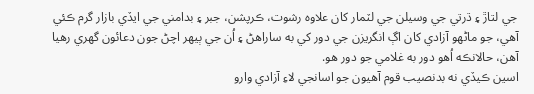جي لتاڙ ۽ ڌرتي جي وسيلن جي لٽمار کان علاوه رشوت، ڪرپشن، جبر ۽ بدامني جي ايڏي بازار گرم ڪئي آهي، جو ماڻهو آزادي کان اڳ انگريزن جي دور کي به ساراهڻ ۽ اُن جي ٻيهر اچڻ جون دعائون گهري رهيا آهن، حالانڪه اُهو دور به غلامي جو دور هو.
اسين ڪيڏي نه بدنصيب قوم آهيون جو اسانجي لاءِ آزادي وارو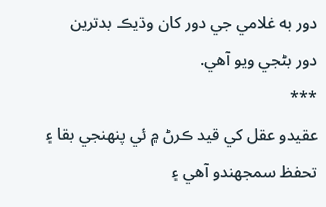دور به غلامي جي دور کان وڌيڪ بدترين دور بڻجي ويو آهي.
***
عقيدو عقل کي قيد ڪرڻ ۾ ئي پنهنجي بقا ۽ تحفظ سمجهندو آهي ۽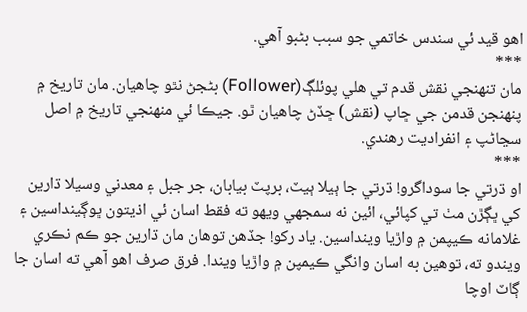اهو قيد ئي سندس خاتمي جو سبب بڻبو آهي.
***
مان تنهنجي نقش قدم تي هلي پوئلڳ(Follower) بڻجڻ نٿو چاهيان. مان تاريخ ۾ پنهنجن قدمن جي ڇاپ (نقش) ڇڏڻ چاهيان ٿو. جيڪا ئي منهنجي تاريخ ۾ اصل سڃاڻپ ۽ انفراديت رهندي.
***
او ڌرتي جا سوداگرو! ڌرتي جا ٻيلا ٻيٽ، برپٽ بيابان، جر جبل ۽ معدني وسيلا ڌارين کي ڀڳڙن مٺ تي کپائي، ائين نه سمجهي ويهو ته فقط اسان ئي اذيتون ڀوڳينداسين ۽ غلامانه ڪيپمن ۾ واڙيا وينداسين. ياد رکو! جڏهن توهان مان ڌارين جو ڪم نڪري ويندو ته، توهين به اسان وانگي ڪيمپن ۾ واڙيا ويندا. فرق صرف اهو آهي ته اسان جا ڳاٽ اوچا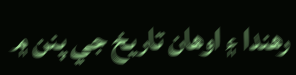رهندا ۽ اوهان تاريخ جي پنن ۾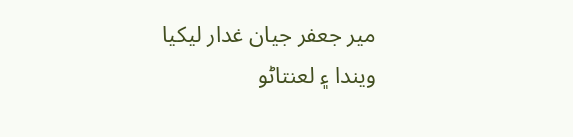مير جعفر جيان غدار ليکيا ويندا ۽ لعنتاڻو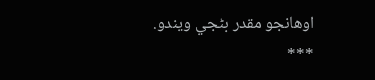اوهانجو مقدر بڻجي ويندو.
***